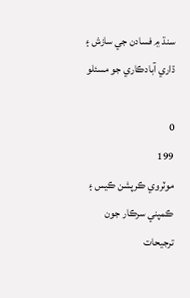سنڌ ۾ فسادن جي سازش ۽ ڌاري آبادڪاري جو مسئلو

0
199
موٽروي ڪرپشن ڪيس ۽ ڪمپني سرڪار جون ترجيحات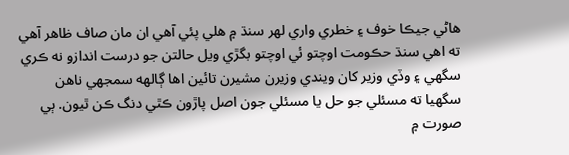هاڻي جيڪا خوف ۽ خطري واري لهر سنڌ ۾ هلي پئي آهي ان مان صاف ظاهر آهي ته اهي سنڌ حڪومت اوچتو ئي اوچتو بگڙي ويل حالتن جو درست اندازو نه ڪري سگهي ۽ وڏي وزير کان ويندي وزيرن مشيرن تائين اها ڳالهه سمجهي ناهن سگهيا ته مسئلي جو حل يا مسئلي جون اصل پاڙون ڪٿي دنگ ڪن ٿيون. ٻي صورت ۾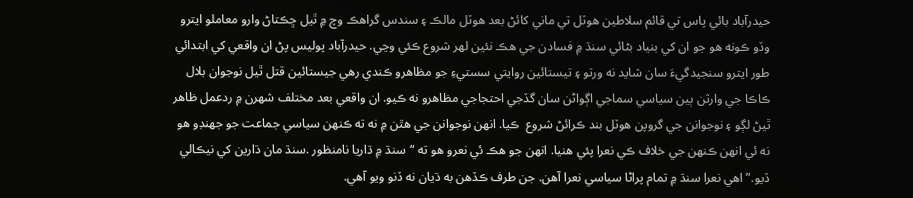حيدرآباد بائي پاس تي قائم سلاطين هوٽل تي ماني کائڻ بعد هوٽل مالڪ ۽ سندس گراهڪ وچ ۾ ٿيل ڇڪتاڻ وارو معاملو ايترو وڏو ڪونه هو جو ان کي بنياد بڻائي سنڌ ۾ فسادن جي هڪ نئين لهر شروع ڪئي وڃي. حيدرآباد پوليس پڻ ان واقعي کي ابتدائي طور ايترو سنجيدگيءَ سان شايد نه ورتو ۽ تيستائين روايتي سستيءِ جو مظاهرو ڪندي رهي جيستائين قتل ٿيل نوجوان بلال ڪاڪا جي وارثن ٻين سياسي سماجي اڳواڻن سان گڏجي احتجاجي مظاهرو نه ڪيو. ان واقعي بعد مختلف شهرن ۾ ردعمل ظاهر ٿيڻ لڳو ۽ نوجوانن جي گروپن هوٽل بند ڪرائڻ شروع  ڪيا. انهن نوجوانن جي هٿن ۾ نه ته ڪنهن سياسي جماعت جو جهنڊو هو نه ئي انهن ڪنهن جي خلاف ڪي نعرا پئي هنيا. انهن جو هڪ ئي نعرو هو ته “سنڌ ۾ ڌاريا نامنظور .سنڌ مان ڌارين کي نيڪالي ڏيو.” اهي نعرا سنڌ ۾ تمام پراڻا سياسي نعرا آهن. جن طرف ڪڏهن به ڌيان نه ڏنو ويو آهي.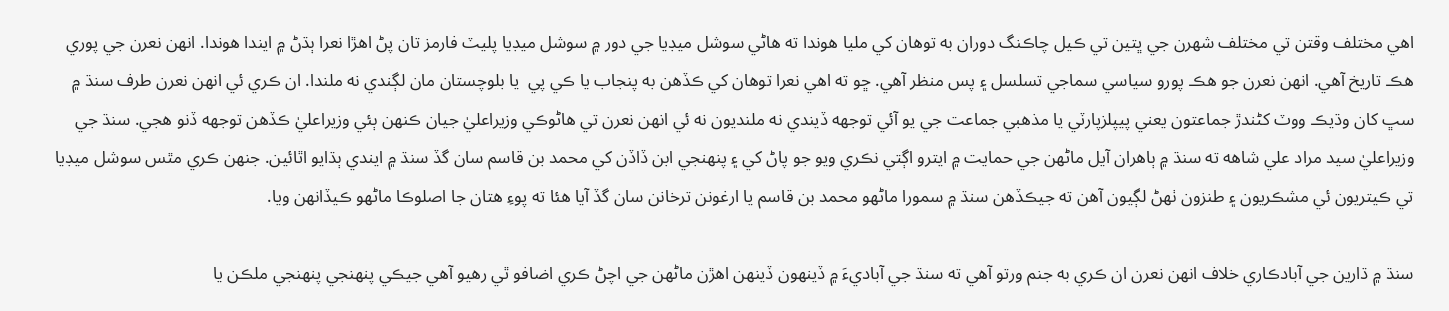اهي مختلف وقتن تي مختلف شهرن جي ڀتين تي ڪيل چاڪنگ دوران به توهان کي مليا هوندا ته هاڻي سوشل ميڊيا جي دور ۾ سوشل ميڊيا پليٽ فارمز تان پڻ اهڙا نعرا ٻڌڻ ۾ ايندا هوندا. انهن نعرن جي پوري هڪ تاريخ آهي. انهن نعرن جو هڪ پورو سياسي سماجي تسلسل ۽ پس منظر آهي. ڇو ته اهي نعرا توهان کي ڪڏهن به پنجاب يا ڪي پي  يا بلوچستان مان لڳندي نه ملندا. ان ڪري ئي انهن نعرن طرف سنڌ ۾ سڀ کان وڌيڪ ووٽ کڻندڙ جماعتون يعني پيپلزپارٽي يا مذهبي جماعت جي يو آئي توجهه ڏيندي نه ملنديون نه ئي انهن نعرن تي هاڻوڪي وزيراعليٰ جيان ڪنهن ٻئي وزيراعليٰ ڪڏهن توجهه ڏنو هجي. سنڌ جي وزيراعليٰ سيد مراد علي شاهه ته سنڌ ۾ ٻاهران آيل ماڻهن جي حمايت ۾ ايترو اڳتي نڪري ويو جو پاڻ کي ۽ پنهنجي ابن ڏاڏن کي محمد بن قاسم سان گڏ سنڌ ۾ ايندي ٻڌايو اٿائين. جنهن ڪري مٿس سوشل ميڊيا تي ڪيتريون ئي مشڪريون ۽ طنزون ٺهڻ لڳيون آهن ته جيڪڏهن سنڌ ۾ سمورا ماڻهو محمد بن قاسم يا ارغونن ترخانن سان گڏ آيا هئا ته پوءِ هتان جا اصلوڪا ماڻهو ڪيڏانهن ويا.

سنڌ ۾ ڌارين جي آبادڪاري خلاف انهن نعرن ان ڪري به جنم ورتو آهي ته سنڌ جي آباديءَ ۾ ڏينهون ڏينهن اهڙن ماڻهن جي اچڻ ڪري اضافو ٿي رهيو آهي جيڪي پنهنجي پنهنجي ملڪن يا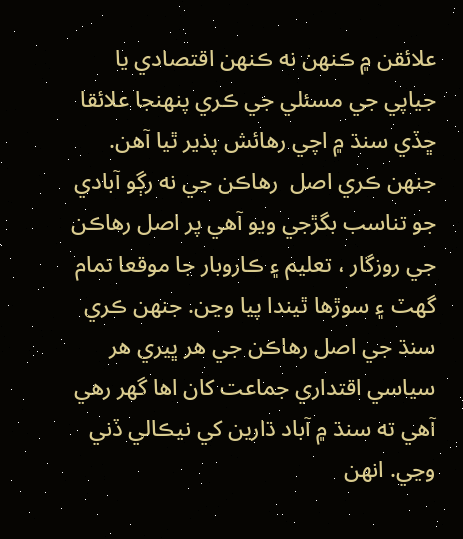علائقن ۾ ڪنهن نه ڪنهن اقتصادي يا جياپي جي مسئلي جي ڪري پنهنجا علائقا ڇڏي سنڌ ۾ اچي رهائش پذير ٿيا آهن. جنهن ڪري اصل  رهاڪن جي نه رڳو آبادي جو تناسب بگڙجي ويو آهي پر اصل رهاڪن جي روزگار ، تعليم ۽ ڪاروبار جا موقعا تمام گهٽ ۽ سوڙها ٿيندا پيا وڃن. جنهن ڪري سنڌ جي اصل رهاڪن جي هر ڀيري هر سياسي اقتداري جماعت کان اها گهر رهي آهي ته سنڌ ۾ آباد ڌارين کي نيڪالي ڏني وڃي. انهن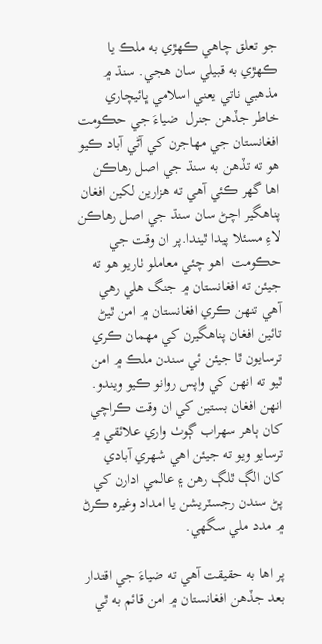جو تعلق چاهي ڪهڙي به ملڪ يا ڪهڙي به قبيلي سان هجي. سنڌ ۾ مذهبي ناتي يعني اسلامي ڀائيچاري خاطر جڏهن جنرل  ضياءَ جي حڪومت افغانستان جي مهاجرن کي آڻي آباد ڪيو هو ته تڏهن به سنڌ جي اصل رهاڪن اها گهر ڪئي آهي ته هزارين لکين افغان پناهگير اچڻ سان سنڌ جي اصل رهاڪن لاءِ مسئلا پيدا ٿيندا.پر ان وقت جي حڪومت  اهو چئي معاملو ٺاريو هو ته جيئن ته افغانستان ۾ جنگ هلي رهي آهي تنهن ڪري افغانستان ۾ امن ٿيڻ تائين افغان پناهگيرن کي مهمان ڪري ترسايون ٿا جيئن ئي سندن ملڪ ۾ امن ٿيو ته انهن کي واپس روانو ڪيو ويندو. انهن افغان بستين کي ان وقت ڪراچي کان ٻاهر سهراب ڳوٺ واري علائقي ۾ ترسايو ويو ته جيئن اهي شهري آبادي کان الڳ ٿلڳ رهن ۽ عالمي ادارن کي پڻ سندن رجسٽريشن يا امداد وغيره ڪرڻ ۾ مدد ملي سگهي.

پر اها به حقيقت آهي ته ضياءَ جي اقتدار بعد جڏهن افغانستان ۾ امن قائم به ٿي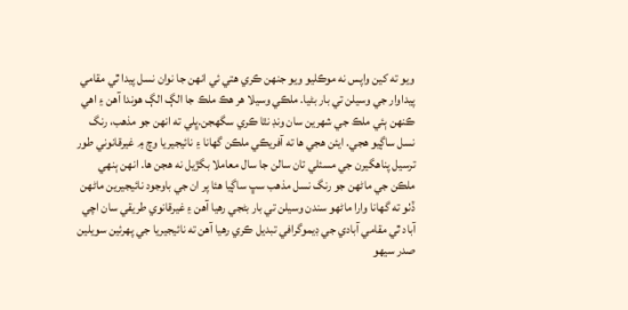ويو ته کين واپس نه موڪليو ويو جنهن ڪري هتي ئي انهن جا نوان نسل پيدا ٿي مقامي پيداوار جي وسيلن تي بار بڻيا. ملڪي وسيلا هر هڪ ملڪ جا الڳ الڳ هوندا آهن ۽ اهي ڪنهن ٻئي ملڪ جي شهرين سان ونڊ نٿا ڪري سگهجن.ڀلي ته انهن جو مذهب، رنگ نسل ساڳيو هجي. ايئن هجي ها ته آفريڪي ملڪن گهانا ۽ نائيجيريا وچ ۾ غيرقانوني طور ترسيل پناهگيرن جي مسئلي تان سالن جا سال معاملا بگڙيل نه هجن ها. انهن ٻنهي ملڪن جي ماڻهن جو رنگ نسل مذهب سڀ ساڳيا هئا پر ان جي باوجود نائيجيرين ماڻهن ڏٺو ته گهانا وارا ماڻهو سندن وسيلن تي بار بڻجي رهيا آهن ۽ غيرقانوي طريقي سان اچي آباد ٿي مقامي آبادي جي ڊيموگرافي تبديل ڪري رهيا آهن ته نائيجيريا جي پهرئين سويلين صدر سيهو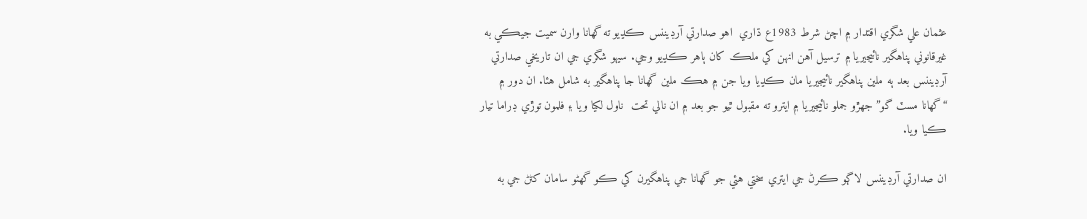عثمان علي شگري اقتدار ۾ اچڻ شرط 1983ع ڌاري  اهو صدارتي آرڊيننس ڪڍيو ته گهانا وارن سميت جيڪي به غيرقانوني پناهگير نائيجيريا ۾ ترسيل آهن انهن کي ملڪ کان ٻاهر ڪڍيو وڃي. سيهو شگري جي ان تاريخي صدارتي آرڊيننس بعد ٻه ملين پناهگير نائيجيريا مان ڪڍيا ويا جن ۾ هڪ ملين گهانا جا پناهگير به شامل هئا. ان دور ۾ “گهانا مسٽ گو” جهڙو جملو نائيجيريا ۾ ايترو ته مقبول ٿيو جو بعد ۾ ان نالي تحت  ناول لکيا ويا ۽ فلمون توڙي ڊراما تيار ڪيا ويا.

ان صدارتي آرڊيننس لاڳو ڪرڻ جي ايتري سختي هئي جو گهانا جي پناهگيرن کي ڪو گهڻو سامان کڻڻ جي به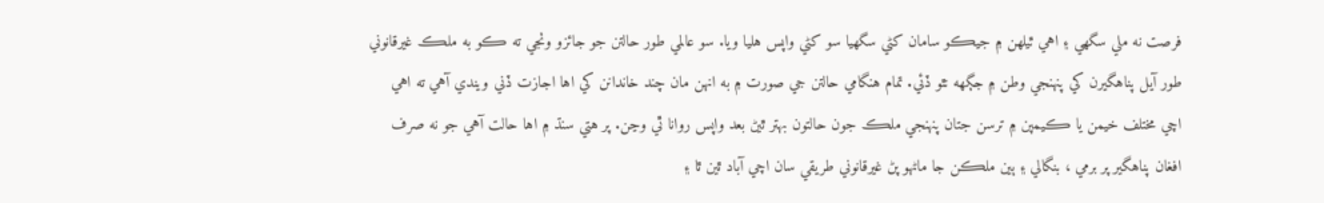فرصت نه ملي سگهي ۽ اهي ٿيلهن ۾ جيڪو سامان کڻي سگهيا سو کڻي واپس هليا ويا. سو عالمي طور حالتن جو جائزو وٺجي ته ڪو به ملڪ غيرقانوني طور آيل پناهگيرن کي پنهنجي وطن ۾ جڳهه نٿو ڏئي. تمام هنگامي حالتن جي صورت ۾ به انهن مان چند خاندانن کي اها اجازت ڏني ويندي آهي ته اهي اچي مختلف خيمن يا ڪيمپن ۾ ترسن جتان پنهنجي ملڪ جون حالتون بهتر ٿيڻ بعد واپس روانا ٿي وڃن. پر هتي سنڌ ۾ اها حالت آهي جو نه صرف افغان پناهگير پر برمي ، بنگالي ۽ ٻين ملڪن جا ماڻهو پڻ غيرقانوني طريقي سان اچي آباد ٿين ٿا ۽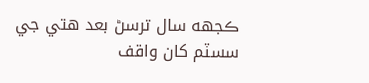ڪجهه سال ترسڻ بعد هتي جي سسٽم کان واقف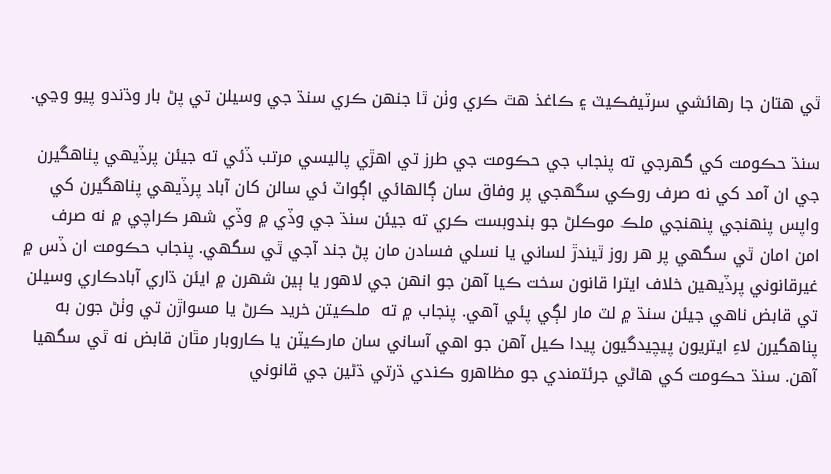ٿي هتان جا رهائشي سرٽيفڪيٽ ۽ ڪاغذ هٿ ڪري وٺن ٿا جنهن ڪري سنڌ جي وسيلن تي پڻ بار وڌندو پيو وڃي.

سنڌ حڪومت کي گهرجي ته پنجاب جي حڪومت جي طرز تي اهڙي پاليسي مرتب ڏئي ته جيئن پرڏيهي پناهگيرن جي ان آمد کي نه صرف روڪي سگهجي پر وفاق سان ڳالهائي اڳواٽ ئي سالن کان آباد پرڏيهي پناهگيرن کي واپس پنهنجي پنهنجي ملڪ موڪلڻ جو بندوبست ڪري ته جيئن سنڌ جي وڏي ۾ وڏي شهر ڪراچي ۾ نه صرف امن امان ٿي سگهي پر هر روز ٿيندڙ لساني يا نسلي فسادن مان پڻ جند آجي ٿي سگهي. پنجاب حڪومت ان ڏس ۾ غيرقانوني پرڏيهين خلاف ايترا قانون سخت ڪيا آهن جو انهن جي لاهور يا ٻين شهرن ۾ ايئن ڌاري آبادڪاري وسيلن تي قابض ناهي جيئن سنڌ ۾ لٽ مار لڳي پئي آهي. پنجاب ۾ ته  ملڪيتن خريد ڪرڻ يا مسواڙن تي وٺڻ جون به پناهگيرن لاءِ ايتريون پيچيدگيون پيدا ڪيل آهن جو اهي آساني سان مارڪيٽن يا ڪاروبار مٿان قابض نه ٿي سگهيا آهن. سنڌ حڪومت کي هاڻي جرئتمندي جو مظاهرو ڪندي ڌرتي ڌڻين جي قانوني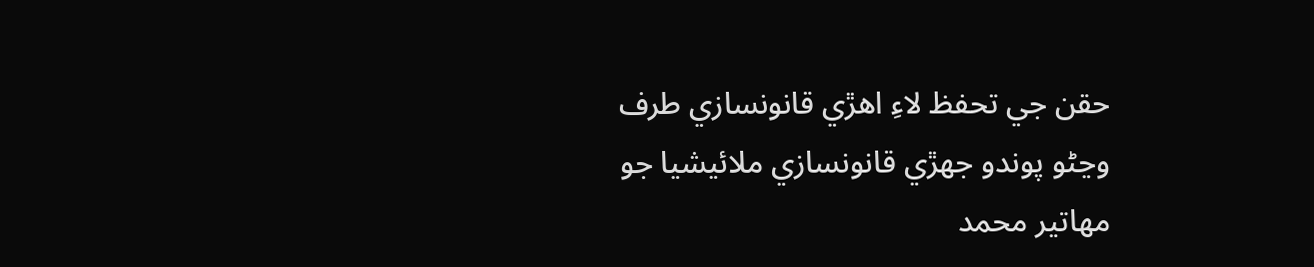حقن جي تحفظ لاءِ اهڙي قانونسازي طرف وڃڻو پوندو جهڙي قانونسازي ملائيشيا جو مهاتير محمد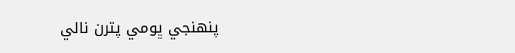پنهنجي ڀومي پترن نالي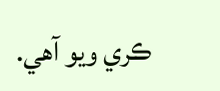ڪري ويو آهي.